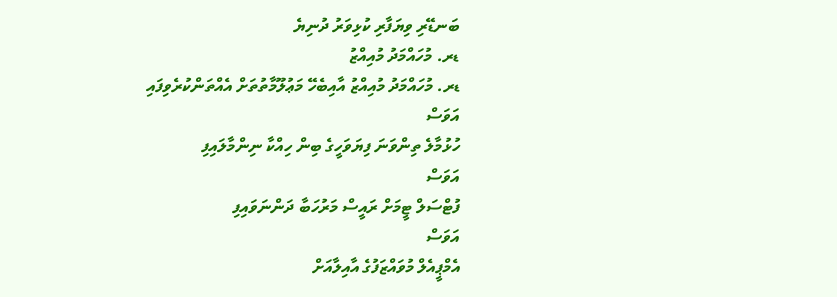ބަނޑޭރި ވިޔަފާރި ކުޅިވަރު ދުނިޔެ
ޑރ. މުހައްމަދު މުއިއްޒު
ޑރ. މުހައްމަދު މުއިއްޒު އާއިބެހޭ މަޢުލޫމާތުތަށް އެއްތަންކުރެވިފައި
އަވަސް
ހުޅުމާލެ ތިންވަނަ ފިޔަވަހީގެ ބިން ހިއްކާ ނިންމާލައިފި
އަވަސް
ފުޓްސަލް ޓީމަށް ރައީސް މަރުހަބާ ދަންނަވައިފި
އަވަސް
އެމްޕީއެލް މުވައްޒަފުގެ އާއިލާއަށް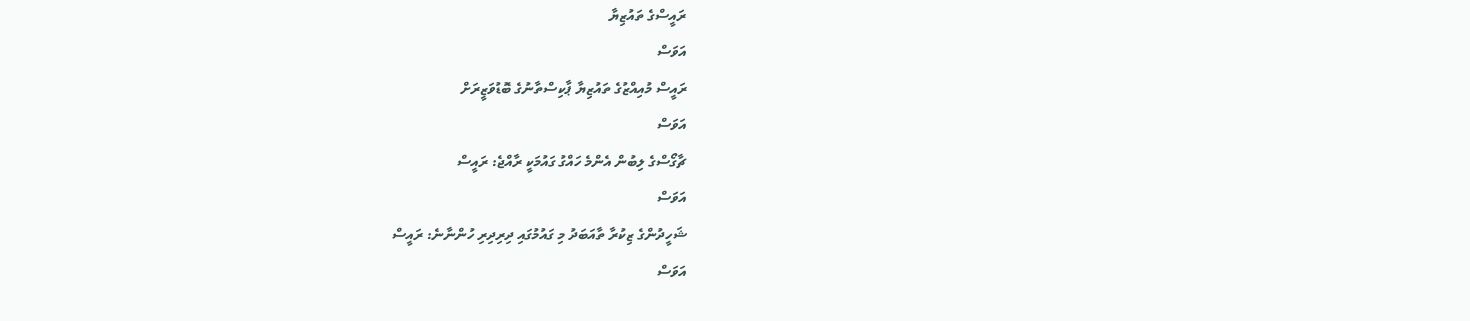ރައީސްގެ ތައުޒިޔާ
އަވަސް
ރައީސް މުއިއްޒުގެ ތައުޒިޔާ ޕާކިސްތާނުގެ ބޮޑުވަޒީރަށް
އަވަސް
ޗާގޯސްގެ ލިބުން އެންމެ ހައްގު ގައުމަކީ ރާއްޖެ: ރައީސް
އަވަސް
ޝަހީދުންގެ ޒިކުރާ ތާއަބަދު މި ގައުމުގައި ދިރިދިރި ހުންނާނެ: ރައީސް
އަވަސް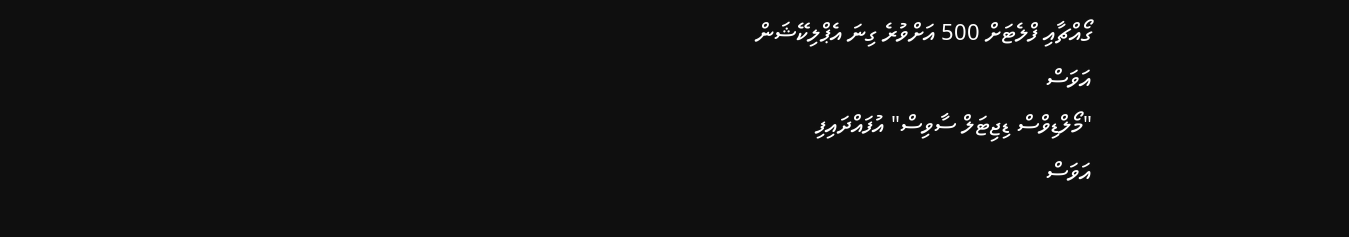ގޯއްޗާއި ފްލެޓަށް 500 އަށްވުރެ ގިނަ އެޕްލިކޭޝަން
އަވަސް
"މޯލްޑިވްސް ޑިޖިޓަލް ސާވިސް" އުފައްދައިފި
އަވަސް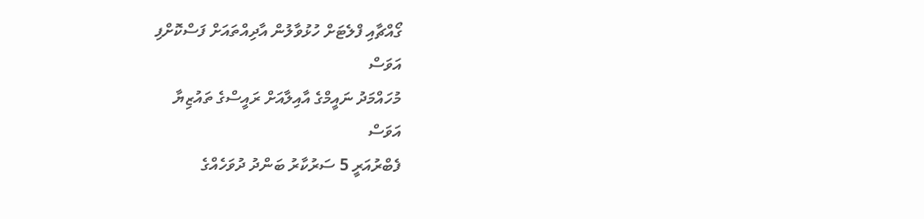ގޯއްޗާއި ފްލެޓަށް ހުޅުވާލުން އާދިއްތައަށް ފަސްކޮށްފި
އަވަސް
މުހައްމަދު ނައީމްގެ އާއިލާއަށް ރައީސްގެ ތައުޒިޔާ
އަވަސް
ފެބްރުއަރީ 5 ސަރުކާރު ބަންދު ދުވަހެއްގެ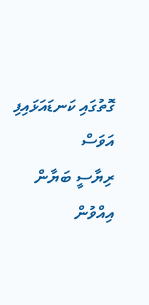ގޮތުގައި ކަނޑައަޅައިފި
އަވަސް
ރިޔާސީ ބަޔާން އިއްވުން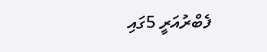ފެބްރުއަރީ 5ގައި